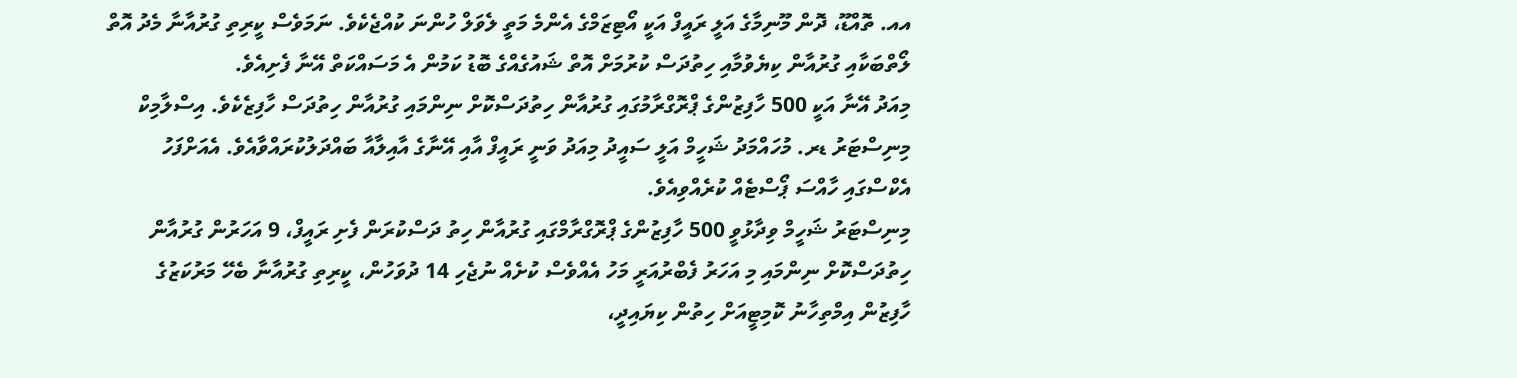އއ. ތޮއްޑޫ، ދޮން މޫނިމާގެ އަލީ ރައީފް އަކީ އޯޓިޒަމްގެ އެންމެ މަތީ ލެވަލް ހުންނަ ކުއްޖެކެވެ. ނަމަވެސް ކީރިތި ގުރުއާނާ މެދު އޮތް ލޯތްބަކާއި ގުރުއާން ކިޔެވުމާއި ހިތުދަސް ކުރުމަށް އޮތް ޝައުގެއްގެ ބޮޑު ކަމުން އެ މަސައްކަތް އޭނާ ފެށިއެވެ.
މިއަދު އޭނާ އަކީ 500 ހާފިޒުންގެ ޕްރޮގްރާމުގައި ގުރުއާން ހިތުދަސްކޮށް ނިންމައި ގުރުއާން ހިތުދަސް ހާފިޒެކެވެ. އިސްލާމިކް މިނިސްޓަރު ޑރ. މުހައްމަދު ޝަހީމް އަލީ ސައީދު މިއަދު ވަނީ ރައީފް އާއި އޭނާގެ އާއިލާއާ ބައްދަލުކުރައްވާއެވެ. އެއަށްފަހު އެކްސްގައި ހާއްސަ ޕޯސްޓެއް ކުރެއްވިއެވެ.
މިނިސްޓަރު ޝަހީމް ވިދާޅުވީ 500 ހާފިޒުންގެ ޕްރޮގްރާމްގައި ގުރުއާން ހިތު ދަސްކުރަން ފެށި ރައީފް، 9 އަހަރުން ގުރުއާން ހިތުދަސްކޮށް ނިންމައި މި އަހަރު ފެބްރުއަރީ މަހު އެއްވެސް ކުށެއް ނުޖެހި 14 ދުވަހުން، ކީރިތި ގުރުއާނާ ބެހޭ މަރުކަޒުގެ ހާފިޒުން އިމްތިހާނު ކޮމިޓީއަށް ހިތުން ކިޔައިދީ،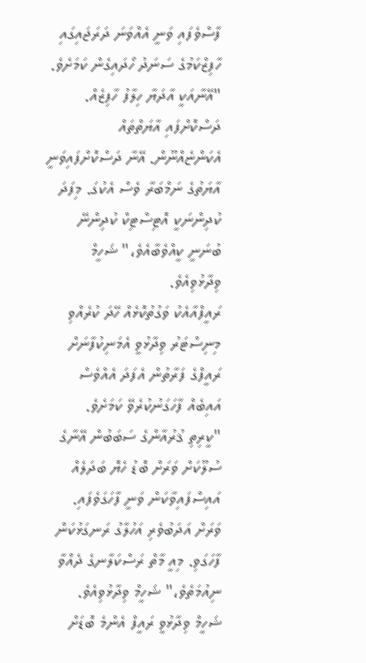ފާސްވެފައި ވަނީ އެއްވަނަ ދަރަޖައިގައި ހާފިޒްކަމުގެ ސަނަދު ހޯދައިގެން ކަމަށެވެ.
"އޭނާއަކީ އާދަޔާ ހިލާފު ހާފިޒެއް. ދަސްކޮށްފައި އާޔަތްތައް އެކަންޏެއްނޫން. އޭނާ ދަސްކޮށްފައިވަނީ އާޔަތުގެ ނަމްބަރާ ވެސް އެކުގަ. މިފަދަ ކުދިންނަކީ އޮޓިސްޓިކް ކުދިންނޭ ބުނަނީ ކީއްވެބާއެވެ،" ޝަހީމް ވިދާޅުވިއެވެ.
ރައީފްއާއެކު ވަގުތުކޮޅެއް ހޭދަ ކުރެއްވި މިނިސްޓަރު ވިދާޅުވީ އެމަނިކުފާނަށް ރައީފްގެ ފަރާތުން އެފަދަ އެއްވެސް އައިބެއް ފާހަގަނުކުރެވޭ ކަމަށެވެ.
"ކީރިތި ޤުރުއާންގެ ސަބަބުން އޭނާގެ ސުލޫކަށް ވަރަށް ބޮޑު ހެޔޮ ބަދަލެއް އައިސްފައިވާކަން ވަނީ ފާހަގަވެފައި. ވަރަށް އަދަބުވެރި އަހުލާގު ރަނގަޅުކަން ފާހަގަވި. މިއީ މާތް ރަސްކަލާނގެ ދެއްވާ ނިއުމަތެވެ،" ޝަހީމް ވިދާޅުވިއެވެ.
ޝަހީމް ވިދާޅުވީ ރައީފް އެންމެ ބޮޑަށް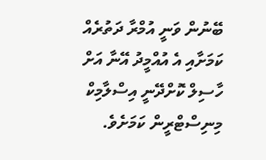ބޭނުން ވަނީ އުމްރާ ދަތުރެއް ކަމަށާއި އެ އުއްމީދު އޭނާ އަށް ހާސިލް ކޮށްދޭނީ އިސްލާމިކް މިނިސްޓްރީން ކަމަށެވެ.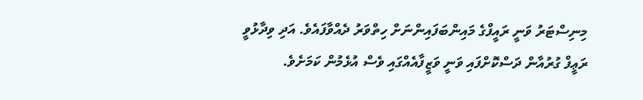މިނިސްޓަރު ވަނީ ރައީފްގެ މައިންބަފައިންނަށް ހިތްވަރު ދެއްވާފައެވެ. އަދި ވިދާޅުވީ ރަޢީފް ގުރުއާން ދަސްކޮށްފައި ވަނީ ވަޒީފާއެއްގައި ވެސް އުޅެމުން ކަމަށެވެ.